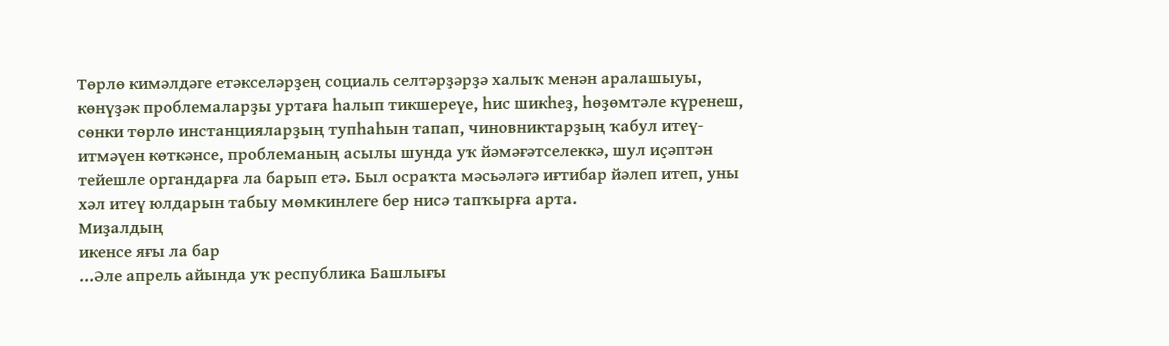Төрлө кимәлдәге етәкселәрҙең социаль селтәрҙәрҙә халыҡ менән аралашыуы, көнүҙәк проблемаларҙы уртаға һалып тикшереүе, һис шикһеҙ, һөҙөмтәле күренеш, сөнки төрлө инстанцияларҙың тупһаһын тапап, чиновниктарҙың ҡабул итеү-итмәүен көткәнсе, проблеманың асылы шунда уҡ йәмәғәтселеккә, шул иҫәптән тейешле органдарға ла барып етә. Был осраҡта мәсьәләгә иғтибар йәлеп итеп, уны хәл итеү юлдарын табыу мөмкинлеге бер нисә тапҡырға арта.
Миҙалдың
икенсе яғы ла бар
...Әле апрель айында уҡ республика Башлығы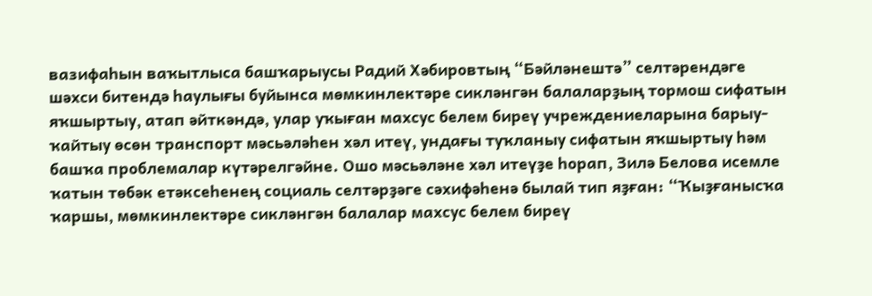вазифаһын ваҡытлыса башҡарыусы Радий Хәбировтың “Бәйләнештә” селтәрендәге шәхси битендә һаулығы буйынса мөмкинлектәре сикләнгән балаларҙың тормош сифатын яҡшыртыу, атап әйткәндә, улар уҡыған махсус белем биреү учреждениеларына барыу-ҡайтыу өсөн транспорт мәсьәләһен хәл итеү, ундағы туҡланыу сифатын яҡшыртыу һәм башҡа проблемалар күтәрелгәйне. Ошо мәсьәләне хәл итеүҙе һорап, Зилә Белова исемле ҡатын төбәк етәксеһенең социаль селтәрҙәге сәхифәһенә былай тип яҙған: “Ҡыҙғанысҡа ҡаршы, мөмкинлектәре сикләнгән балалар махсус белем биреү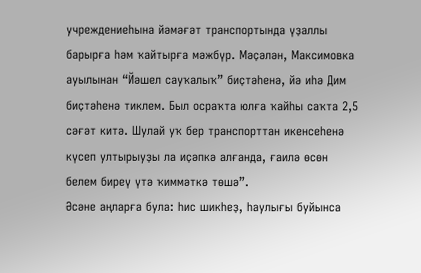учреждениеһына йәмәғәт транспортында үҙаллы барырға һәм ҡайтырға мәжбүр. Мәҫәлән, Максимовка ауылынан “Йәшел сауҡалыҡ” биҫтәһенә, йә иһә Дим биҫтәһенә тиклем. Был осраҡта юлға ҡайһы саҡта 2,5 сәғәт китә. Шулай уҡ бер транспорттан икенсеһенә күсеп ултырыуҙы ла иҫәпкә алғанда, ғаилә өсөн белем биреү үтә ҡиммәткә төшә”.
Әсәне аңларға була: һис шикһеҙ, һаулығы буйынса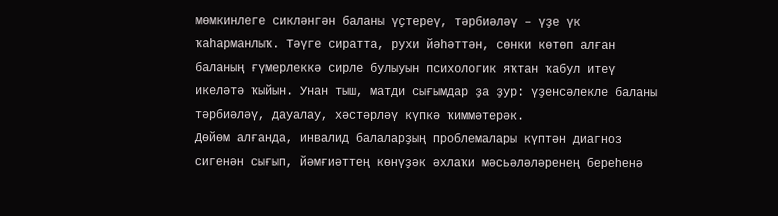мөмкинлеге сикләнгән баланы үҫтереү, тәрбиәләү – үҙе үк ҡаһарманлыҡ. Тәүге сиратта, рухи йәһәттән, сөнки көтөп алған баланың ғүмерлеккә сирле булыуын психологик яҡтан ҡабул итеү икеләтә ҡыйын. Унан тыш, матди сығымдар ҙа ҙур: үҙенсәлекле баланы тәрбиәләү, дауалау, хәстәрләү күпкә ҡиммәтерәк.
Дөйөм алғанда, инвалид балаларҙың проблемалары күптән диагноз сигенән сығып, йәмғиәттең көнүҙәк әхлаҡи мәсьәләләренең береһенә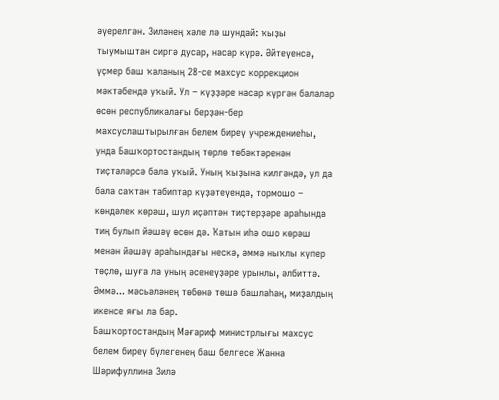әүерелгән. Зиләнең хәле лә шундай: ҡыҙы тыумыштан сиргә дусар, насар күрә. Әйтеүенсә, үҫмер баш ҡаланың 28-се махсус коррекцион мәктәбендә уҡый. Ул – күҙҙәре насар күргән балалар өсөн республикалағы берҙән-бер махсуслаштырылған белем биреү учреждениеһы, унда Башҡортостандың төрлө төбәктәренән тиҫтәләрсә бала уҡый. Уның ҡыҙына килгәндә, ул да бала саҡтан табиптар күҙәтеүендә, тормошо – көндәлек көрәш, шул иҫәптән тиҫтерҙәре араһында тиң булып йәшәү өсөн дә. Ҡатын иһә ошо көрәш менән йәшәү араһындағы нескә, әммә ныҡлы күпер төҫлө, шуға ла уның әсенеүҙәре урынлы, әлбиттә. Әммә... мәсьәләнең төбөнә төшә башлаһаң, миҙалдың икенсе яғы ла бар.
Башҡортостандың Мәғариф министрлығы махсус белем биреү бүлегенең баш белгесе Жанна Шәрифуллина Зилә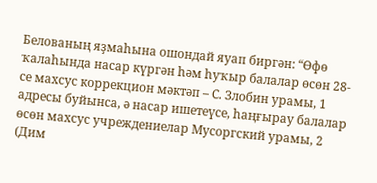Белованың яҙмаһына ошондай яуап биргән: “Өфө ҡалаһында насар күргән һәм һуҡыр балалар өсөн 28-се махсус коррекцион мәктәп – С. Злобин урамы, 1 адресы буйынса, ә насар ишетеүсе, һаңғырау балалар өсөн махсус учреждениелар Мусоргский урамы, 2 (Дим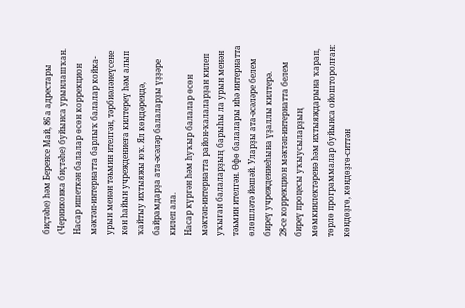биҫтәһе) һәм Беренсе Май, 86 а адрестары (Черниковка биҫтәһе) буйынса урынлашҡан.
Насар ишеткән балалар өсөн коррекцион мәктәп-интернатта барлыҡ балалар койка-урын менән тәьмин ителгән, тәрбиәләнеүсене көн һайын учреждениеға килтереү һәм алып ҡайтыу ихтыяжы юҡ. Ял көндәрендә, байрамдарҙа ата-әсәләр балаларҙы үҙҙәре килеп ала.
Насар күргән һәм һуҡыр балалар өсөн мәктәп-интернатта район-ҡалаларҙан килеп уҡыған балаларҙың барыһы ла урын менән тәьмин ителгән. Өфө балалары иһә интернатта өлөшләтә йәшәй. Уларҙы ата-әсәләре белем биреү учреждениеһына үҙаллы килтерә.
28-се коррекцион мәктәп-интернатта белем биреү процесы уҡыусыларҙың мөмкинлектәренә һәм ихтыяждарына ҡарап, төрлө программалар буйынса ойошторолған: көндөҙгө, көндөҙгө-ситтән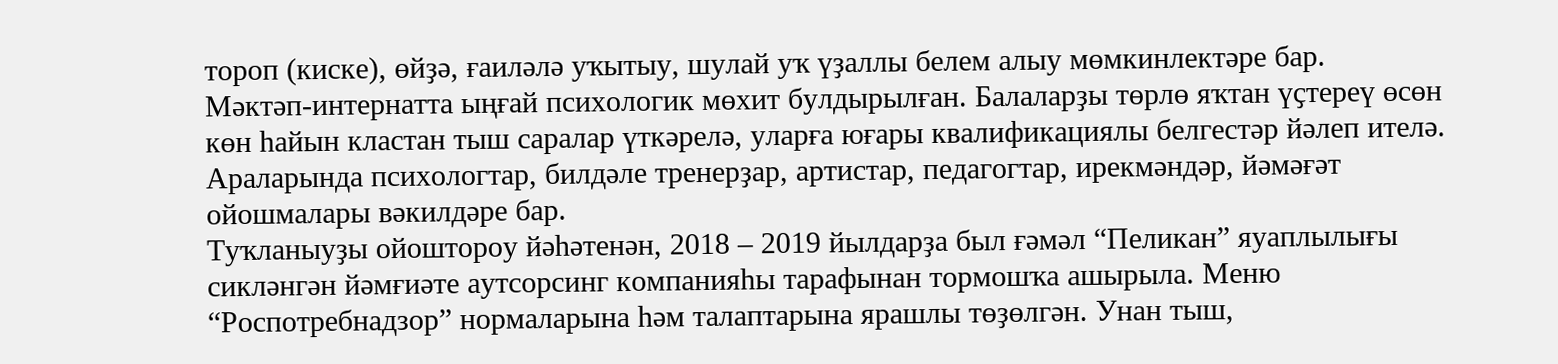тороп (киске), өйҙә, ғаиләлә уҡытыу, шулай уҡ үҙаллы белем алыу мөмкинлектәре бар.
Мәктәп-интернатта ыңғай психологик мөхит булдырылған. Балаларҙы төрлө яҡтан үҫтереү өсөн көн һайын кластан тыш саралар үткәрелә, уларға юғары квалификациялы белгестәр йәлеп ителә. Араларында психологтар, билдәле тренерҙар, артистар, педагогтар, ирекмәндәр, йәмәғәт ойошмалары вәкилдәре бар.
Туҡланыуҙы ойоштороу йәһәтенән, 2018 – 2019 йылдарҙа был ғәмәл “Пеликан” яуаплылығы сикләнгән йәмғиәте аутсорсинг компанияһы тарафынан тормошҡа ашырыла. Меню “Роспотребнадзор” нормаларына һәм талаптарына ярашлы төҙөлгән. Унан тыш,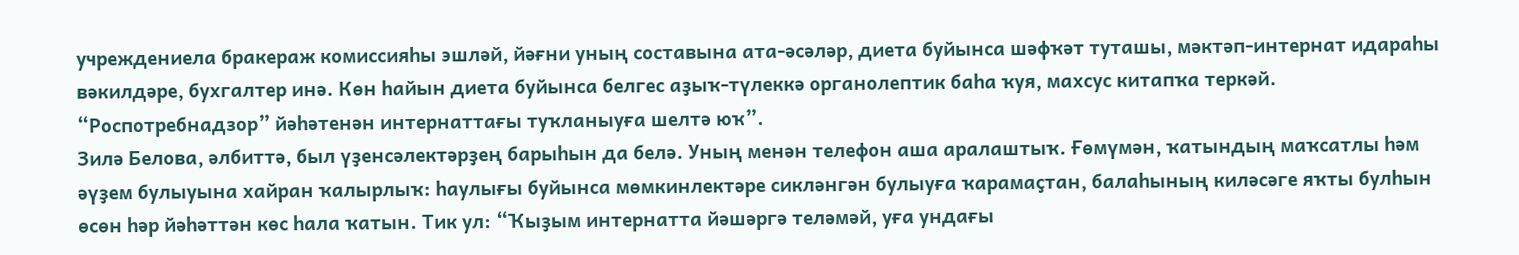учреждениела бракераж комиссияһы эшләй, йәғни уның составына ата-әсәләр, диета буйынса шәфҡәт туташы, мәктәп-интернат идараһы вәкилдәре, бухгалтер инә. Көн һайын диета буйынса белгес аҙыҡ-түлеккә органолептик баһа ҡуя, махсус китапҡа теркәй. “Роспотребнадзор” йәһәтенән интернаттағы туҡланыуға шелтә юҡ”.
Зилә Белова, әлбиттә, был үҙенсәлектәрҙең барыһын да белә. Уның менән телефон аша аралаштыҡ. Ғөмүмән, ҡатындың маҡсатлы һәм әүҙем булыуына хайран ҡалырлыҡ: һаулығы буйынса мөмкинлектәре сикләнгән булыуға ҡарамаҫтан, балаһының киләсәге яҡты булһын өсөн һәр йәһәттән көс һала ҡатын. Тик ул: “Ҡыҙым интернатта йәшәргә теләмәй, уға ундағы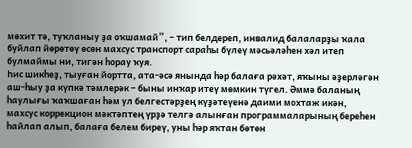мөхит тә, туҡланыу ҙа оҡшамай”, – тип белдереп, инвалид балаларҙы ҡала буйлап йөрөтөү өсөн махсус транспорт сараһы бүлеү мәсьәләһен хәл итеп булмаймы ни, тигән һорау ҡуя.
Һис шикһеҙ, тыуған йортта, ата-әсә янында һәр балаға рәхәт, яҡыны әҙерләгән аш-һыу ҙа күпкә тәмлерәк – быны инҡар итеү мөмкин түгел. Әммә баланың һаулығы ҡаҡшаған һәм ул белгестәрҙең күҙәтеүенә даими мохтаж икән, махсус коррекцион мәктәптең үрҙә телгә алынған программаларының береһен һайлап алып, балаға белем биреү, уны һәр яҡтан бөтөн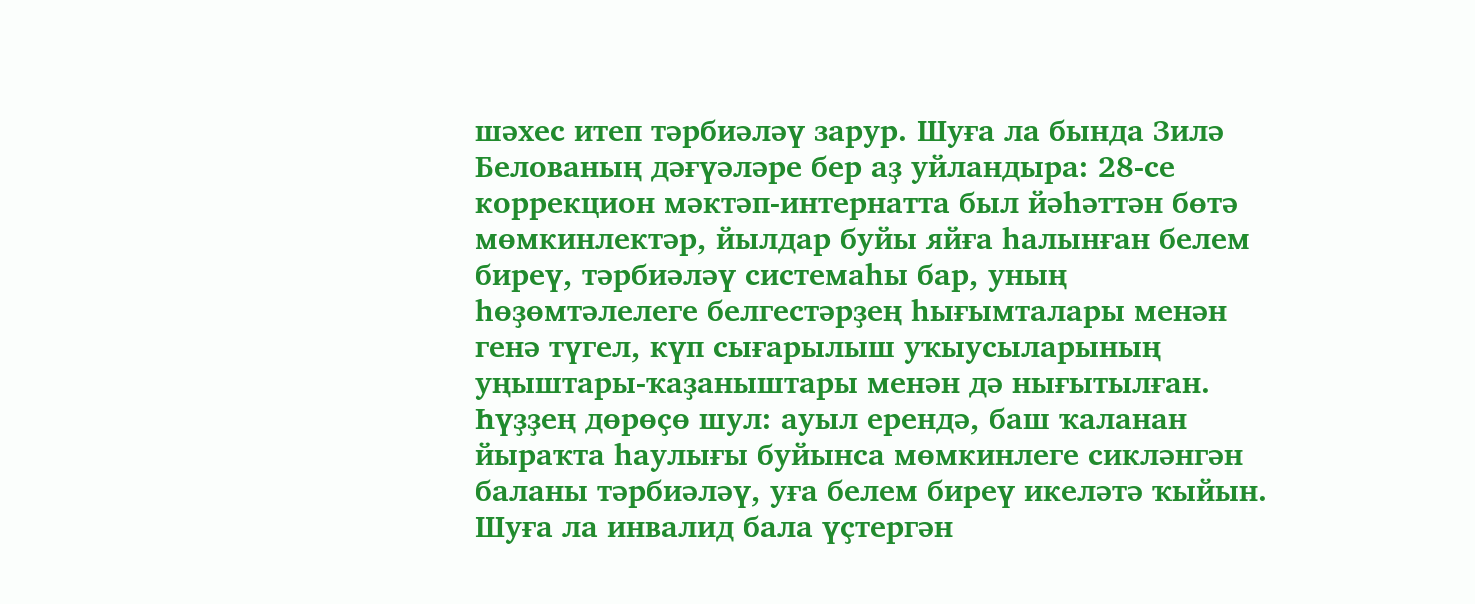шәхес итеп тәрбиәләү зарур. Шуға ла бында Зилә Белованың дәғүәләре бер аҙ уйландыра: 28-се коррекцион мәктәп-интернатта был йәһәттән бөтә мөмкинлектәр, йылдар буйы яйға һалынған белем биреү, тәрбиәләү системаһы бар, уның һөҙөмтәлелеге белгестәрҙең һығымталары менән генә түгел, күп сығарылыш уҡыусыларының уңыштары-ҡаҙаныштары менән дә нығытылған.
Һүҙҙең дөрөҫө шул: ауыл ерендә, баш ҡаланан йыраҡта һаулығы буйынса мөмкинлеге сикләнгән баланы тәрбиәләү, уға белем биреү икеләтә ҡыйын. Шуға ла инвалид бала үҫтергән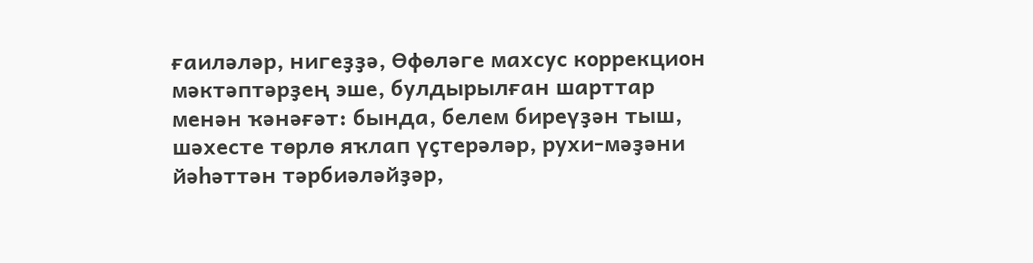ғаиләләр, нигеҙҙә, Өфөләге махсус коррекцион мәктәптәрҙең эше, булдырылған шарттар менән ҡәнәғәт: бында, белем биреүҙән тыш, шәхесте төрлө яҡлап үҫтерәләр, рухи-мәҙәни йәһәттән тәрбиәләйҙәр,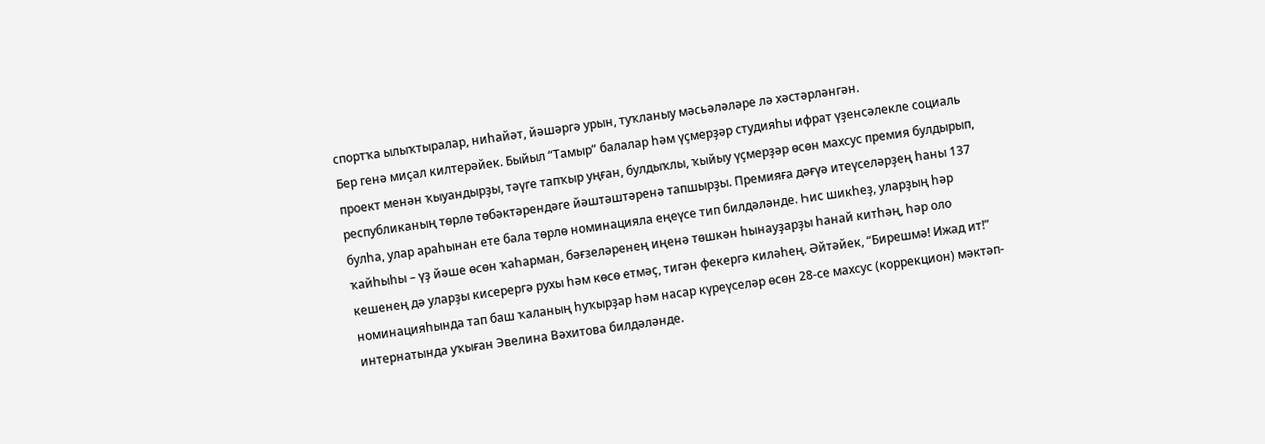спортҡа ылыҡтыралар, ниһайәт, йәшәргә урын, туҡланыу мәсьәләләре лә хәстәрләнгән.
Бер генә миҫал килтерәйек. Быйыл “Тамыр” балалар һәм үҫмерҙәр студияһы ифрат үҙенсәлекле социаль проект менән ҡыуандырҙы, тәүге тапҡыр уңған, булдыҡлы, ҡыйыу үҫмерҙәр өсөн махсус премия булдырып, республиканың төрлө төбәктәрендәге йәштәштәренә тапшырҙы. Премияға дәғүә итеүселәрҙең һаны 137 булһа, улар араһынан ете бала төрлө номинацияла еңеүсе тип билдәләнде. Һис шикһеҙ, уларҙың һәр ҡайһыһы – үҙ йәше өсөн ҡаһарман, бәғзеләренең иңенә төшкән һынауҙарҙы һанай китһәң, һәр оло кешенең дә уларҙы кисерергә рухы һәм көсө етмәҫ, тигән фекергә киләһең. Әйтәйек, “Бирешмә! Ижад ит!” номинацияһында тап баш ҡаланың һуҡырҙар һәм насар күреүселәр өсөн 28-се махсус (коррекцион) мәктәп-интернатында уҡыған Эвелина Вәхитова билдәләнде.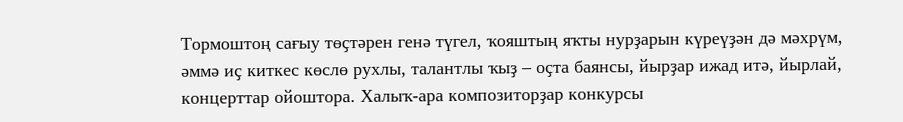Тормоштоң сағыу төҫтәрен генә түгел, ҡояштың яҡты нурҙарын күреүҙән дә мәхрүм, әммә иҫ киткес көслө рухлы, талантлы ҡыҙ – оҫта баянсы, йырҙар ижад итә, йырлай, концерттар ойоштора. Халыҡ-ара композиторҙар конкурсы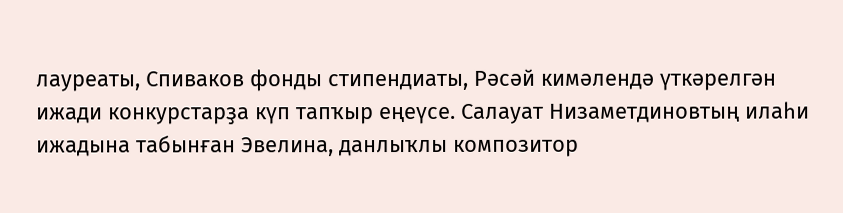лауреаты, Спиваков фонды стипендиаты, Рәсәй кимәлендә үткәрелгән ижади конкурстарҙа күп тапҡыр еңеүсе. Салауат Низаметдиновтың илаһи ижадына табынған Эвелина, данлыҡлы композитор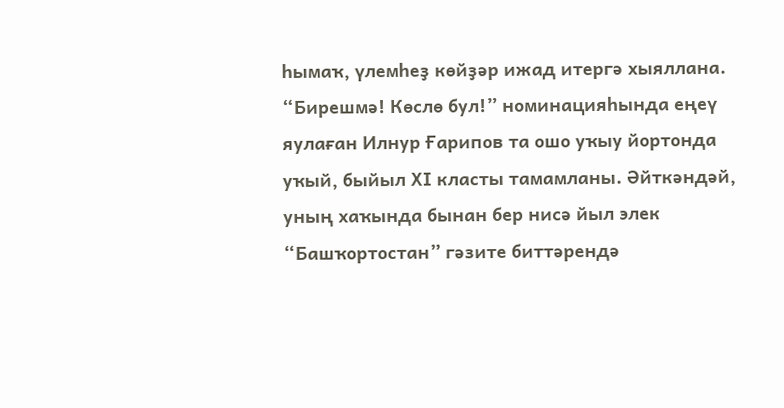һымаҡ, үлемһеҙ көйҙәр ижад итергә хыяллана.
“Бирешмә! Көслө бул!” номинацияһында еңеү яулаған Илнур Ғарипов та ошо уҡыу йортонда уҡый, быйыл ХI класты тамамланы. Әйткәндәй, уның хаҡында бынан бер нисә йыл элек “Башҡортостан” гәзите биттәрендә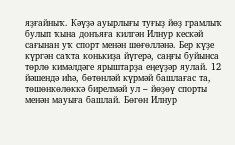яҙғайныҡ. Кәүҙә ауырлығы туғыҙ йөҙ грамлыҡ булып ҡына донъяға килгән Илнур кескәй сағынан уҡ спорт менән шөғөлләнә. Бер күҙе күргән саҡта конькиҙа йүгерә, саңғы буйынса төрлө кимәлдәге ярыштарҙа еңеүҙәр яулай. 12 йәшендә иһә, бөтөнләй күрмәй башлағас та, төшөнкөлөккә бирелмәй ул – йөҙөү спорты менән мауыға башлай. Бөгөн Илнур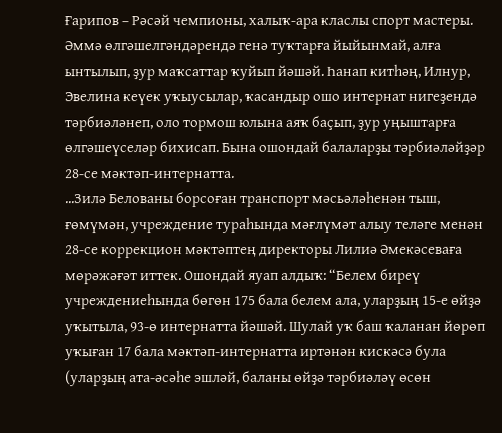Ғарипов – Рәсәй чемпионы, халыҡ-ара класлы спорт мастеры. Әммә өлгәшелгәндәрендә генә туҡтарға йыйынмай, алға ынтылып, ҙур маҡсаттар ҡуйып йәшәй. Һанап китһәң, Илнур, Эвелина кеүек уҡыусылар, ҡасандыр ошо интернат нигеҙендә тәрбиәләнеп, оло тормош юлына аяҡ баҫып, ҙур уңыштарға өлгәшеүселәр бихисап. Бына ошондай балаларҙы тәрбиәләйҙәр 28-се мәктәп-интернатта.
...Зилә Белованы борсоған транспорт мәсьәләһенән тыш, ғөмүмән, учреждение тураһында мәғлүмәт алыу теләге менән 28-се коррекцион мәктәптең директоры Лилиә Әмекәсеваға мөрәжәғәт иттек. Ошондай яуап алдыҡ: “Белем биреү учреждениеһында бөгөн 175 бала белем ала, уларҙың 15-е өйҙә уҡытыла, 93-ө интернатта йәшәй. Шулай уҡ баш ҡаланан йөрөп уҡыған 17 бала мәктәп-интернатта иртәнән кискәсә була (уларҙың ата-әсәһе эшләй, баланы өйҙә тәрбиәләү өсөн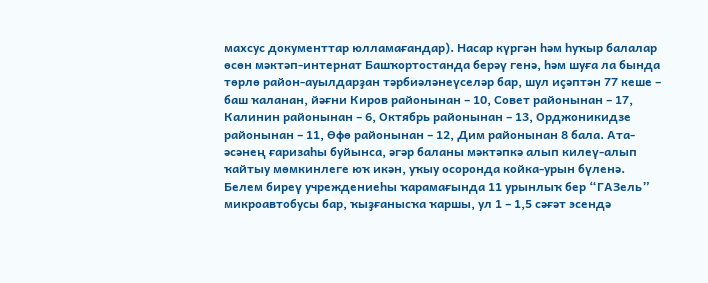махсус документтар юлламағандар). Насар күргән һәм һуҡыр балалар өсөн мәктәп-интернат Башҡортостанда берәү генә, һәм шуға ла бында төрлө район-ауылдарҙан тәрбиәләнеүселәр бар, шул иҫәптән 77 кеше – баш ҡаланан, йәғни Киров районынан – 10, Совет районынан – 17, Калинин районынан – 6, Октябрь районынан – 13, Орджоникидзе районынан – 11, Өфө районынан – 12, Дим районынан 8 бала. Ата-әсәнең ғаризаһы буйынса, әгәр баланы мәктәпкә алып килеү-алып ҡайтыу мөмкинлеге юҡ икән, уҡыу осоронда койка-урын бүленә.
Белем биреү учреждениеһы ҡарамағында 11 урынлыҡ бер “ГАЗель” микроавтобусы бар, ҡыҙғанысҡа ҡаршы, ул 1 – 1,5 сәғәт эсендә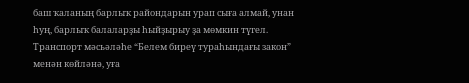баш ҡаланың барлыҡ райондарын урап сыға алмай, унан һуң, барлыҡ балаларҙы һыйҙырыу ҙа мөмкин түгел.
Транспорт мәсьәләһе “Белем биреү тураһындағы закон” менән көйләнә, уға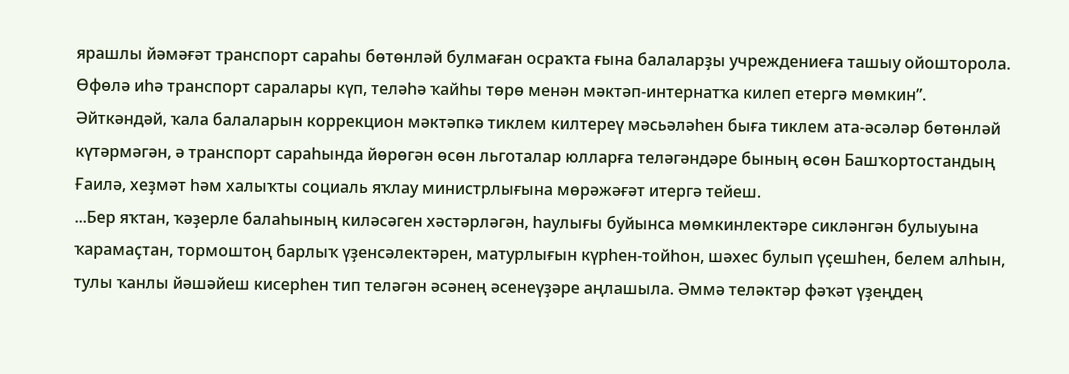ярашлы йәмәғәт транспорт сараһы бөтөнләй булмаған осраҡта ғына балаларҙы учреждениеға ташыу ойошторола. Өфөлә иһә транспорт саралары күп, теләһә ҡайһы төрө менән мәктәп-интернатҡа килеп етергә мөмкин”.
Әйткәндәй, ҡала балаларын коррекцион мәктәпкә тиклем килтереү мәсьәләһен быға тиклем ата-әсәләр бөтөнләй күтәрмәгән, ә транспорт сараһында йөрөгән өсөн льготалар юлларға теләгәндәре бының өсөн Башҡортостандың Ғаилә, хеҙмәт һәм халыҡты социаль яҡлау министрлығына мөрәжәғәт итергә тейеш.
...Бер яҡтан, ҡәҙерле балаһының киләсәген хәстәрләгән, һаулығы буйынса мөмкинлектәре сикләнгән булыуына ҡарамаҫтан, тормоштоң барлыҡ үҙенсәлектәрен, матурлығын күрһен-тойһон, шәхес булып үҫешһен, белем алһын, тулы ҡанлы йәшәйеш кисерһен тип теләгән әсәнең әсенеүҙәре аңлашыла. Әммә теләктәр фәҡәт үҙеңдең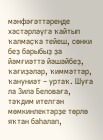мәнфәғәттәреңде хәстәрләүгә ҡайтып ҡалмаҫҡа тейеш, сөнки беҙ барыбыҙ ҙа йәмғиәттә йәшәйбеҙ, ҡағиҙәләр, ҡиммәттәр, ҡануниәт – уртаҡ. Шуға ла Зилә Беловаға, тәҡдим ителгән мөмкинлектәрҙе төрлө яҡтан баһалап,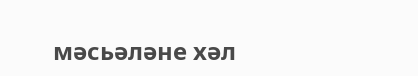мәсьәләне хәл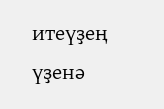итеүҙең үҙенә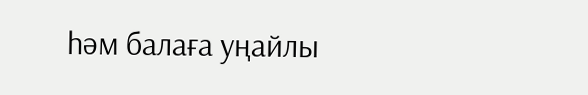һәм балаға уңайлы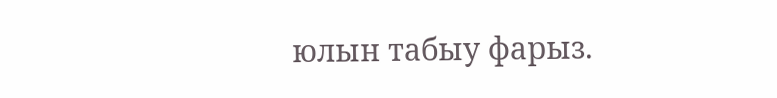юлын табыу фарыз.